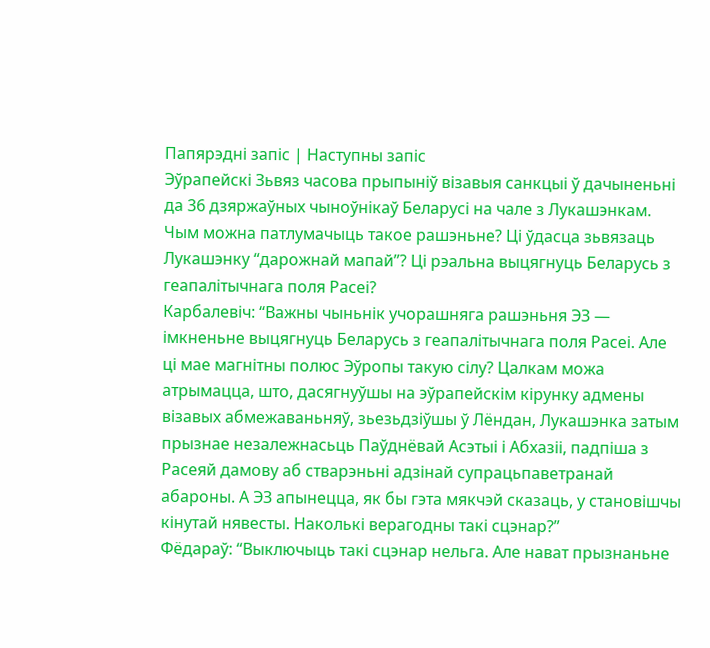Папярэдні запіс | Наступны запіс
Эўрапейскі Зьвяз часова прыпыніў візавыя санкцыі ў дачыненьні да 36 дзяржаўных чыноўнікаў Беларусі на чале з Лукашэнкам. Чым можна патлумачыць такое рашэньне? Ці ўдасца зьвязаць Лукашэнку “дарожнай мапай”? Ці рэальна выцягнуць Беларусь з геапалітычнага поля Расеі?
Карбалевіч: “Важны чыньнік учорашняга рашэньня ЭЗ — імкненьне выцягнуць Беларусь з геапалітычнага поля Расеі. Але ці мае магнітны полюс Эўропы такую сілу? Цалкам можа атрымацца, што, дасягнуўшы на эўрапейскім кірунку адмены візавых абмежаваньняў, зьезьдзіўшы ў Лёндан, Лукашэнка затым прызнае незалежнасьць Паўднёвай Асэтыі і Абхазіі, падпіша з Расеяй дамову аб стварэньні адзінай супрацьпаветранай абароны. А ЭЗ апынецца, як бы гэта мякчэй сказаць, у становішчы кінутай нявесты. Наколькі верагодны такі сцэнар?”
Фёдараў: “Выключыць такі сцэнар нельга. Але нават прызнаньне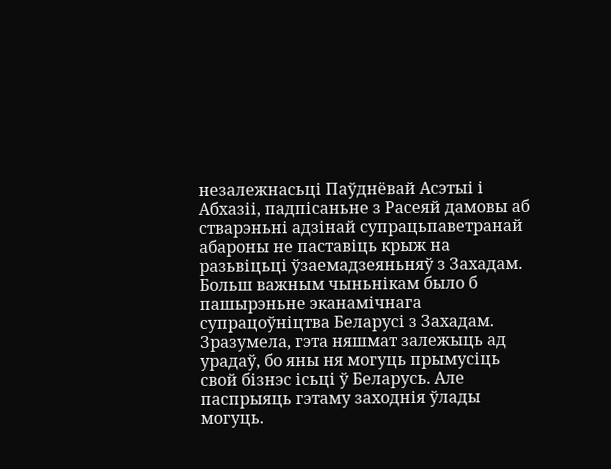незалежнасьці Паўднёвай Асэтыі і Абхазіі, падпісаньне з Расеяй дамовы аб стварэньні адзінай супрацьпаветранай абароны не паставіць крыж на разьвіцьці ўзаемадзеяньняў з Захадам.
Больш важным чыньнікам было б пашырэньне эканамічнага супрацоўніцтва Беларусі з Захадам. Зразумела, гэта няшмат залежыць ад урадаў, бо яны ня могуць прымусіць свой бізнэс ісьці ў Беларусь. Але паспрыяць гэтаму заходнія ўлады могуць.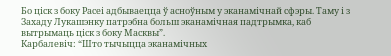Бо ціск з боку Расеі адбываецца ў асноўным у эканамічнай сфэры. Таму і з Захаду Лукашэнку патрэбна больш эканамічная падтрымка, каб вытрымаць ціск з боку Масквы”.
Карбалевіч: “Што тычыцца эканамічных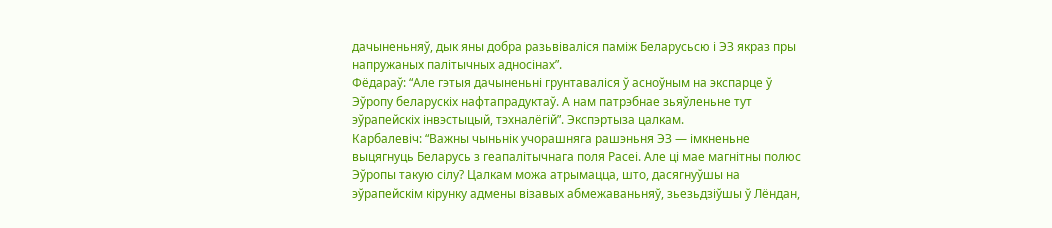дачыненьняў, дык яны добра разьвіваліся паміж Беларусьсю і ЭЗ якраз пры напружаных палітычных адносінах”.
Фёдараў: “Але гэтыя дачыненьні грунтаваліся ў асноўным на экспарце ў Эўропу беларускіх нафтапрадуктаў. А нам патрэбнае зьяўленьне тут эўрапейскіх інвэстыцый, тэхналёгій”. Экспэртыза цалкам.
Карбалевіч: “Важны чыньнік учорашняга рашэньня ЭЗ — імкненьне выцягнуць Беларусь з геапалітычнага поля Расеі. Але ці мае магнітны полюс Эўропы такую сілу? Цалкам можа атрымацца, што, дасягнуўшы на эўрапейскім кірунку адмены візавых абмежаваньняў, зьезьдзіўшы ў Лёндан,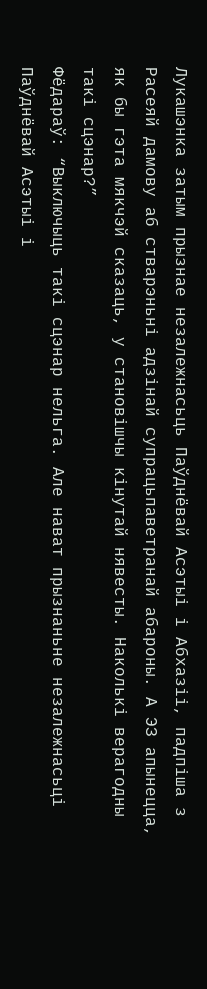Лукашэнка затым прызнае незалежнасьць Паўднёвай Асэтыі і Абхазіі, падпіша з Расеяй дамову аб стварэньні адзінай супрацьпаветранай абароны. А ЭЗ апынецца, як бы гэта мякчэй сказаць, у становішчы кінутай нявесты. Наколькі верагодны такі сцэнар?”
Фёдараў: “Выключыць такі сцэнар нельга. Але нават прызнаньне незалежнасьці Паўднёвай Асэтыі і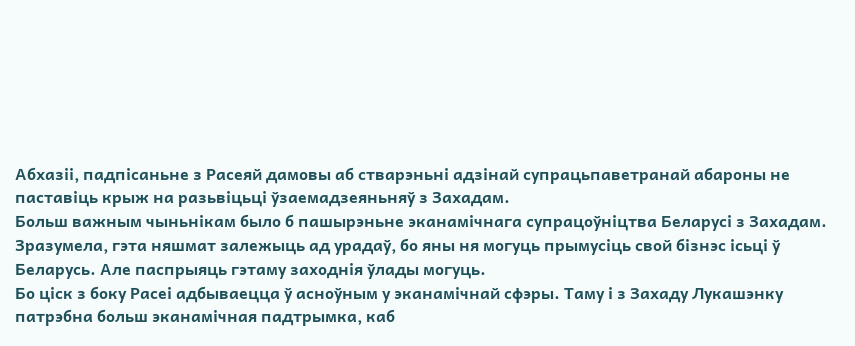Абхазіі, падпісаньне з Расеяй дамовы аб стварэньні адзінай супрацьпаветранай абароны не паставіць крыж на разьвіцьці ўзаемадзеяньняў з Захадам.
Больш важным чыньнікам было б пашырэньне эканамічнага супрацоўніцтва Беларусі з Захадам. Зразумела, гэта няшмат залежыць ад урадаў, бо яны ня могуць прымусіць свой бізнэс ісьці ў Беларусь. Але паспрыяць гэтаму заходнія ўлады могуць.
Бо ціск з боку Расеі адбываецца ў асноўным у эканамічнай сфэры. Таму і з Захаду Лукашэнку патрэбна больш эканамічная падтрымка, каб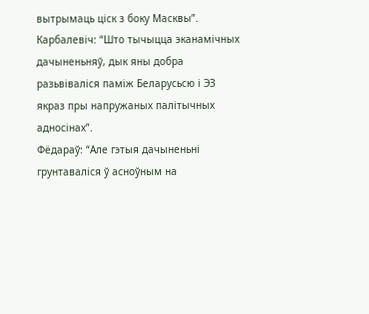вытрымаць ціск з боку Масквы”.
Карбалевіч: “Што тычыцца эканамічных дачыненьняў, дык яны добра разьвіваліся паміж Беларусьсю і ЭЗ якраз пры напружаных палітычных адносінах”.
Фёдараў: “Але гэтыя дачыненьні грунтаваліся ў асноўным на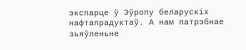экспарце ў Эўропу беларускіх нафтапрадуктаў. А нам патрэбнае зьяўленьне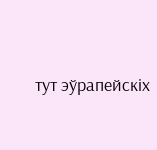тут эўрапейскіх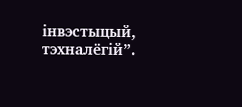інвэстыцый, тэхналёгій”.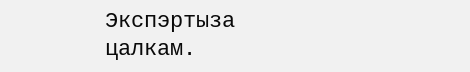Экспэртыза цалкам.